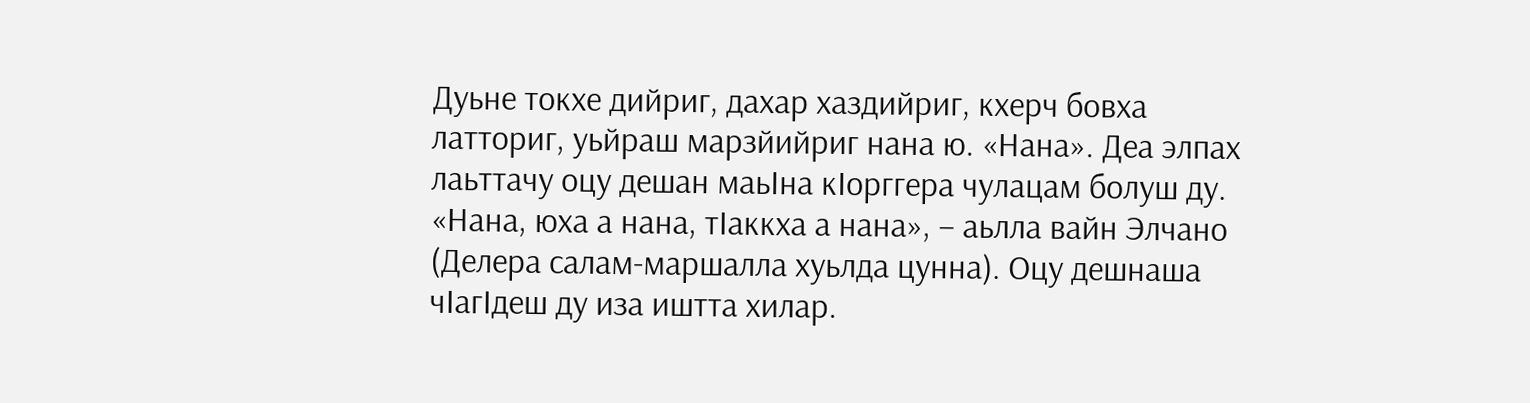Дуьне токхе дийриг, дахар хаздийриг, кхерч бовха латториг, уьйраш марзйийриг нана ю. «Нана». Деа элпах лаьттачу оцу дешан маьIна кIорггера чулацам болуш ду. «Нана, юха а нана, тIаккха а нана», – аьлла вайн Элчано (Делера салам-маршалла хуьлда цунна). Оцу дешнаша чIагIдеш ду иза иштта хилар.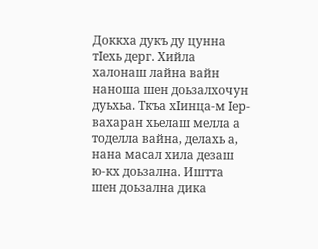Доккха дукъ ду цунна тIехь дерг. Хийла халонаш лайна вайн наноша шен доьзалхочун дуьхьа. Ткъа хIинца-м Iер-вахаран хьелаш мелла а тоделла вайна, делахь а, нана масал хила дезаш ю-кх доьзална. Иштта шен доьзална дика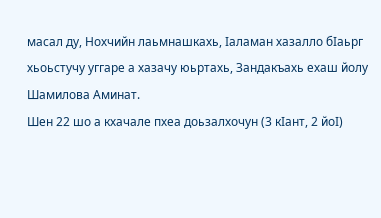масал ду, Нохчийн лаьмнашкахь, Iаламан хазалло бIаьрг хьоьстучу уггаре а хазачу юьртахь, Зандакъахь ехаш йолу Шамилова Аминат.
Шен 22 шо а кхачале пхеа доьзалхочун (3 кIант, 2 йоI)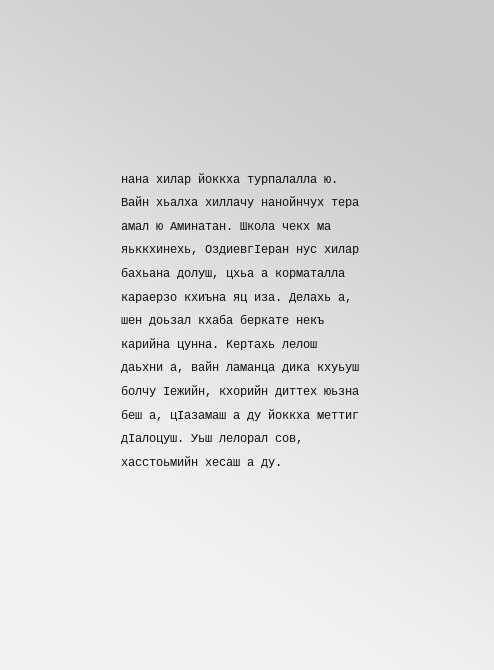нана хилар йоккха турпалалла ю. Вайн хьалха хиллачу нанойнчух тера амал ю Аминатан. Школа чекх ма яьккхинехь, ОздиевгIеран нус хилар бахьана долуш, цхьа а корматалла караерзо кхиъна яц иза. Делахь а, шен доьзал кхаба беркате некъ карийна цунна. Кертахь лелош даьхни а, вайн ламанца дика кхуьуш болчу Iежийн, кхорийн диттех юьзна беш а, цIазамаш а ду йоккха меттиг дIалоцуш. Уьш лелорал сов, хасстоьмийн хесаш а ду.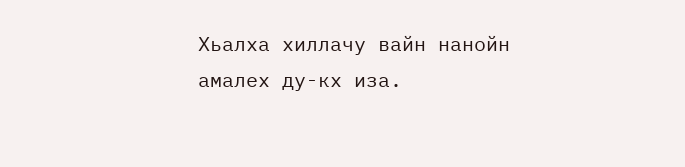Хьалха хиллачу вайн нанойн амалех ду-кх иза.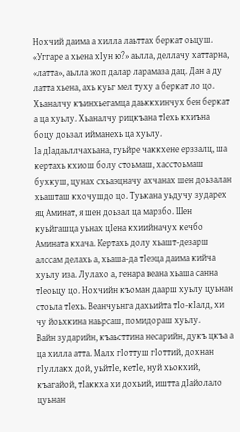Нохчий даима а хилла лаьттах беркат оьцуш. «Уггаре а хьена хIун ю?» аьлла, деллачу хаттарна, «латта», аьлла жоп далар ларамаза дац. Дан а ду латта хьена, ахь куьг мел туху а беркат ло цо. Хьаналчу къинхьегамца даьккхинчух бен беркат а ца хуьлу. Хьаналчу рицкъана тIехь кхиъна боцу доьзал ийманехь ца хуьлу.
Iа дIадаьллчахьана, гуьйре чаккхене ерззалц, ша кертахь кхиош болу стоьмаш, хасстоьмаш бухкуш, цунах схьаэцначу ахчанах шен доьзалан хьашташ кхочушдо цо. Туькана уьдучу зударех яц Аминат, я шен доьзал ца марзбо. Шен куьйгашца уьнах цIена кхиийначух кечбо Амината кхача. Кертахь долу хьашт-дезарш алссам делахь а, хьаша-да тIеэца даима кийча хуьлу иза. Лулахо а, генара веана хьаша санна тIеоьцу цо. Нохчийн къоман даарш хуьлу цуьнан стоьла тIехь. Веанчуьнга дахьийта тIо-кIалд, хи чу йоьхкина наьрсаш, помидораш хуьлу.
Вайн зударийн, къаьсттина несарийн, дукъ цкъа а ца хилла атта. Малх гIоттуш гIоттий, дохнан гIуллакх дой, уьйтIе, кетIе, нуй хьокхий, къагайой, тIаккха хи дохьий, иштта дIайолало цуьнан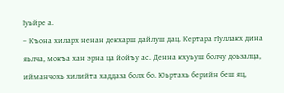Iуьйре а.
– Къона хиларх ненан декхарш дайлуш дац. Кертара гIуллакх дина яьлча, мокъа хан эрна ца йойъу ас. Денна кхуьуш болчу доьзалца, ийманчохь хилийта хаддаза болх бо. Юьртахь берийн беш яц,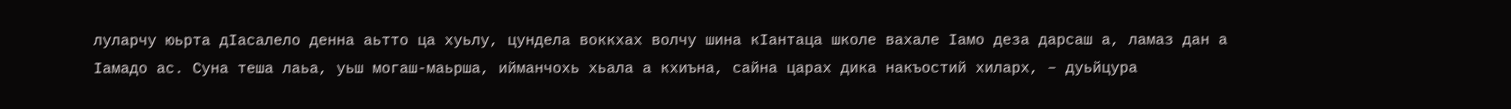луларчу юьрта дIасалело денна аьтто ца хуьлу, цундела воккхах волчу шина кIантаца школе вахале Iамо деза дарсаш а, ламаз дан а Iамадо ас. Суна теша лаьа, уьш могаш-маьрша, ийманчохь хьала а кхиъна, сайна царах дика накъостий хиларх, – дуьйцура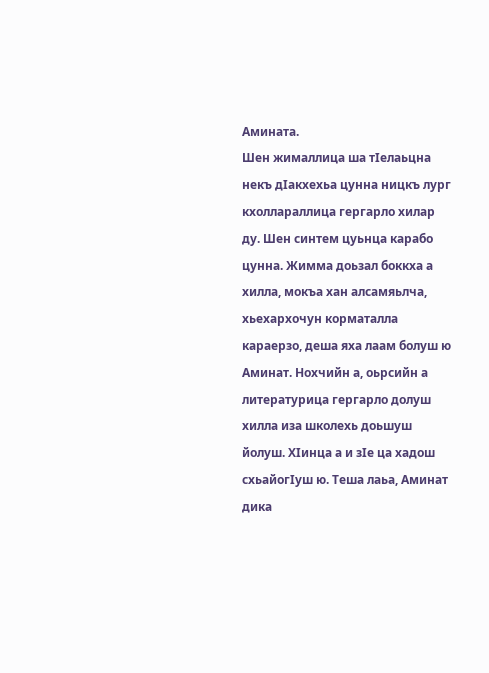Амината.
Шен жималлица ша тIелаьцна некъ дIакхехьа цунна ницкъ лург кхоллараллица гергарло хилар ду. Шен синтем цуьнца карабо цунна. Жимма доьзал боккха а хилла, мокъа хан алсамяьлча, хьехархочун корматалла караерзо, деша яха лаам болуш ю Аминат. Нохчийн а, оьрсийн а литературица гергарло долуш хилла иза школехь доьшуш йолуш. ХIинца а и зIе ца хадош схьайогIуш ю. Теша лаьа, Аминат дика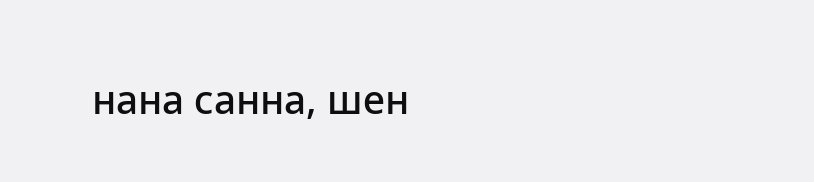нана санна, шен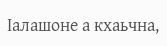Iалашоне а кхаьчна,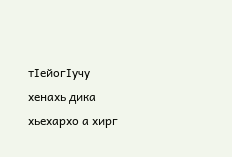тIейогIучу хенахь дика хьехархо а хирг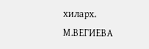хиларх.
М.ВЕГИЕВА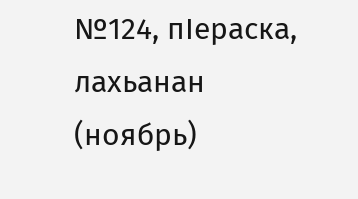№124, пIераска, лахьанан (ноябрь)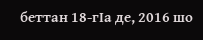беттан 18-гIа де, 2016 шо